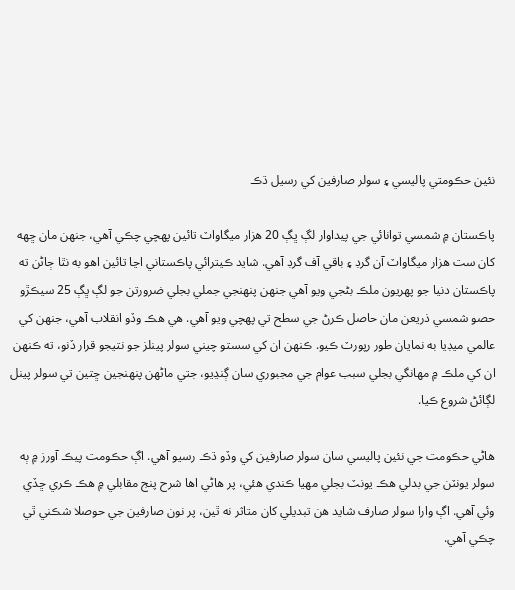نئين حڪومتي پاليسي ۽ سولر صارفين کي رسيل ڌڪ

پاڪستان ۾ شمسي توانائي جي پيداوار لڳ ڀڳ 20 هزار ميگاواٽ تائين پهچي چڪي آهي، جنهن مان ڇهه کان ست هزار ميگاواٽ آن گرڊ ۽ باقي آف گرڊ آهي. شايد ڪيترائي پاڪستاني اڃا تائين اهو به نٿا ڄاڻن ته پاڪستان دنيا جو پهريون ملڪ بڻجي ويو آهي جنهن پنهنجي جملي بجلي ضرورتن جو لڳ ڀڳ 25 سيڪڙو حصو شمسي ذريعن مان حاصل ڪرڻ جي سطح تي پهچي ويو آهي. هي هڪ وڏو انقلاب آهي، جنهن کي عالمي ميڊيا به نمايان طور رپورٽ ڪيو. ڪنهن ان کي سستو چيني سولر پينلز جو نتيجو قرار ڏنو، ته ڪنهن ان کي ملڪ ۾ مهانگي بجلي سبب عوام جي مجبوري سان ڳنڍيو، جتي ماڻهن پنهنجين ڇتين تي سولر پينل لڳائڻ شروع ڪيا.

هاڻي حڪومت جي نئين پاليسي سان سولر صارفين کي وڏو ڌڪ رسيو آهي. اڳ حڪومت پيڪ آورز ۾ ٻه سولر يونٽن جي بدلي هڪ يونٽ بجلي مهيا ڪندي هئي، پر هاڻي اها شرح پنج مقابلي ۾ هڪ ڪري ڇڏي وئي آهي. اڳ وارا سولر صارف شايد هن تبديلي کان متاثر نه ٿين، پر نون صارفين جي حوصلا شڪني ٿي چڪي آهي.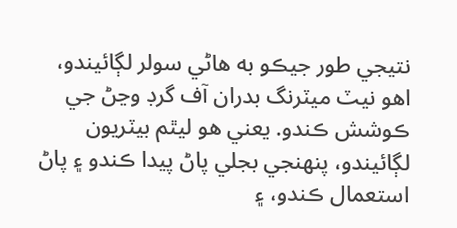نتيجي طور جيڪو به هاڻي سولر لڳائيندو، اهو نيٽ ميٽرنگ بدران آف گرڊ وڃڻ جي ڪوشش ڪندو. يعني هو ليٿم بيٽريون لڳائيندو، پنهنجي بجلي پاڻ پيدا ڪندو ۽ پاڻ استعمال ڪندو، ۽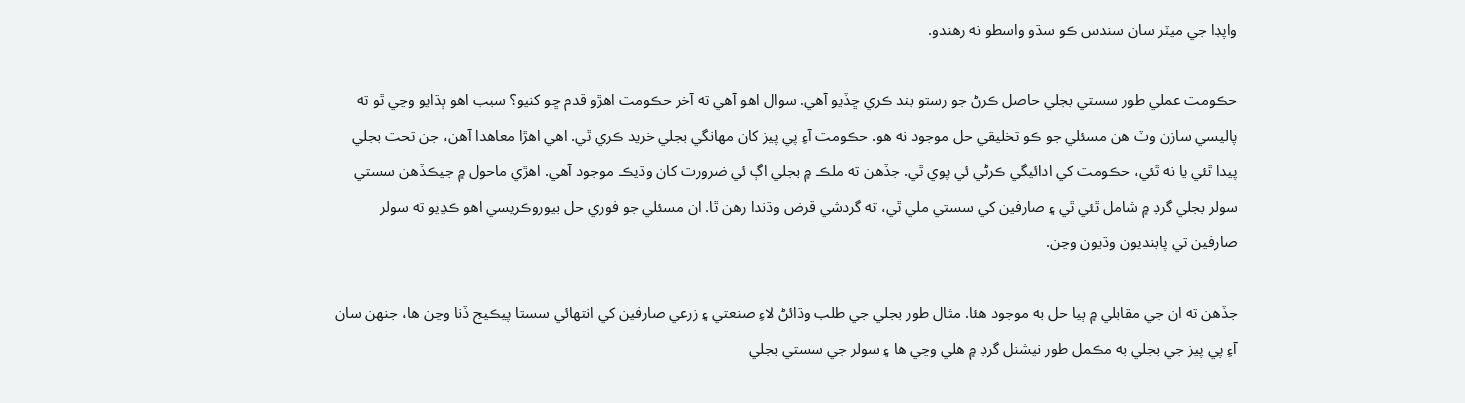واپڊا جي ميٽر سان سندس ڪو سڌو واسطو نه رهندو.

حڪومت عملي طور سستي بجلي حاصل ڪرڻ جو رستو بند ڪري ڇڏيو آهي. سوال اهو آهي ته آخر حڪومت اهڙو قدم ڇو کنيو؟ سبب اهو ٻڌايو وڃي ٿو ته پاليسي سازن وٽ هن مسئلي جو ڪو تخليقي حل موجود نه هو. حڪومت آءِ پي پيز کان مهانگي بجلي خريد ڪري ٿي. اهي اهڙا معاهدا آهن، جن تحت بجلي پيدا ٿئي يا نه ٿئي، حڪومت کي ادائيگي ڪرڻي ئي پوي ٿي. جڏهن ته ملڪ ۾ بجلي اڳ ئي ضرورت کان وڌيڪ موجود آهي. اهڙي ماحول ۾ جيڪڏهن سستي سولر بجلي گرڊ ۾ شامل ٿئي ٿي ۽ صارفين کي سستي ملي ٿي، ته گردشي قرض وڌندا رهن ٿا. ان مسئلي جو فوري حل بيوروڪريسي اهو ڪڍيو ته سولر صارفين تي پابنديون وڌيون وڃن.

جڏهن ته ان جي مقابلي ۾ ٻيا حل به موجود هئا. مثال طور بجلي جي طلب وڌائڻ لاءِ صنعتي ۽ زرعي صارفين کي انتهائي سستا پيڪيج ڏنا وڃن ها، جنهن سان آءِ پي پيز جي بجلي به مڪمل طور نيشنل گرڊ ۾ هلي وڃي ها ۽ سولر جي سستي بجلي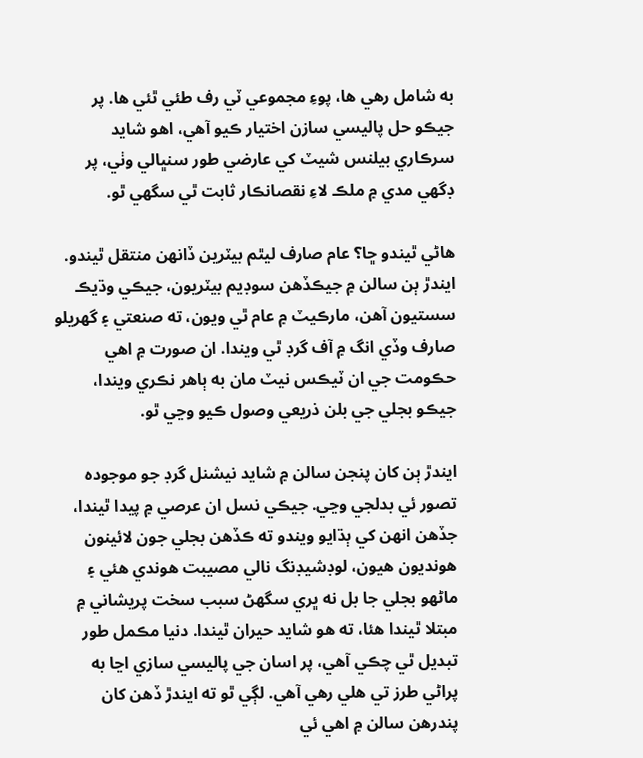به شامل رهي ها، پوءِ مجموعي ٽي رف طئي ٿئي ها. پر جيڪو حل پاليسي سازن اختيار ڪيو آهي، اهو شايد سرڪاري بيلنس شيٽ کي عارضي طور سنڀالي وٺي، پر ڊگهي مدي ۾ ملڪ لاءِ نقصانڪار ثابت ٿي سگهي ٿو.

هاڻي ٿيندو ڇا؟ عام صارف ليٿم بيٽرين ڏانهن منتقل ٿيندو. ايندڙ ٻن سالن ۾ جيڪڏهن سوڊيم بيٽريون، جيڪي وڌيڪ سستيون آهن، مارڪيٽ ۾ عام ٿي ويون، ته صنعتي ۽ گهريلو صارف وڏي انگ ۾ آف گرڊ ٿي ويندا. ان صورت ۾ اهي حڪومت جي ان ٽيڪس نيٽ مان به ٻاهر نڪري ويندا، جيڪو بجلي جي بلن ذريعي وصول ڪيو وڃي ٿو.

ايندڙ ٻن کان پنجن سالن ۾ شايد نيشنل گرڊ جو موجوده تصور ئي بدلجي وڃي. جيڪي نسل ان عرصي ۾ پيدا ٿيندا، جڏهن انهن کي ٻڌايو ويندو ته ڪڏهن بجلي جون لائينون هونديون هيون، لوڊشيڊنگ نالي مصيبت هوندي هئي ۽ ماڻهو بجلي جا بل نه ڀري سگهڻ سبب سخت پريشاني ۾ مبتلا ٿيندا هئا، ته هو شايد حيران ٿيندا. دنيا مڪمل طور تبديل ٿي چڪي آهي، پر اسان جي پاليسي سازي اڃا به پراڻي طرز تي هلي رهي آهي. لڳي ٿو ته ايندڙ ڏهن کان پندرهن سالن ۾ اهي ئي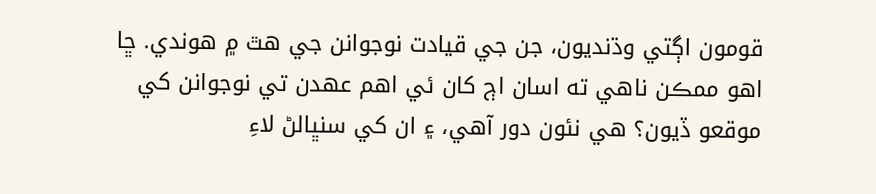قومون اڳتي وڌنديون، جن جي قيادت نوجوانن جي هٿ ۾ هوندي. ڇا اهو ممڪن ناهي ته اسان اڄ کان ئي اهم عهدن تي نوجوانن کي موقعو ڏيون؟ هي نئون دور آهي، ۽ ان کي سنڀالڻ لاءِ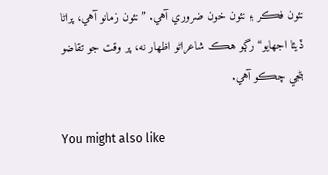نئون فڪر ۽ نئون خون ضروري آهي. ”نئون زمانو آهي، پراڻا ڏيئا اجهايو“ رڳو هڪ شاعراڻو اظهار نه، پر وقت جو تقاضو بڻجي چڪو آهي.

You might also like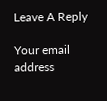Leave A Reply

Your email address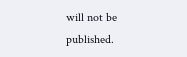will not be published.